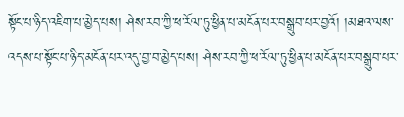སྟོང་པ་ཉིད་འཇིག་པ་མྱེད་པས། ཤེས་རབ་ཀྱི་ཕ་རོལ་ཏུ་ཕྱིན་པ་མངོན་པར་བསྒྲུབ་པར་བྱའོ། །མཐའ་ལས་འདས་པ་སྟོང་པ་ཉིད་མངོན་པར་འདུ་བྱ་བ་མྱེད་པས། ཤེས་རབ་ཀྱི་ཕ་རོལ་ཏུ་ཕྱིན་པ་མངོན་པར་བསྒྲུབ་པར་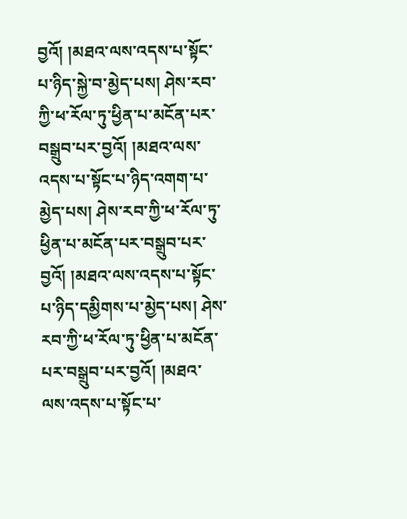བྱའོ། །མཐའ་ལས་འདས་པ་སྟོང་པ་ཉིད་སྐྱེ་བ་མྱེད་པས། ཤེས་རབ་ཀྱི་ཕ་རོལ་ཏུ་ཕྱིན་པ་མངོན་པར་བསྒྲུབ་པར་བྱའོ། །མཐའ་ལས་འདས་པ་སྟོང་པ་ཉིད་འགག་པ་མྱེད་པས། ཤེས་རབ་ཀྱི་ཕ་རོལ་ཏུ་ཕྱིན་པ་མངོན་པར་བསྒྲུབ་པར་བྱའོ། །མཐའ་ལས་འདས་པ་སྟོང་པ་ཉིད་དམྱིགས་པ་མྱེད་པས། ཤེས་རབ་ཀྱི་ཕ་རོལ་ཏུ་ཕྱིན་པ་མངོན་པར་བསྒྲུབ་པར་བྱའོ། །མཐའ་ལས་འདས་པ་སྟོང་པ་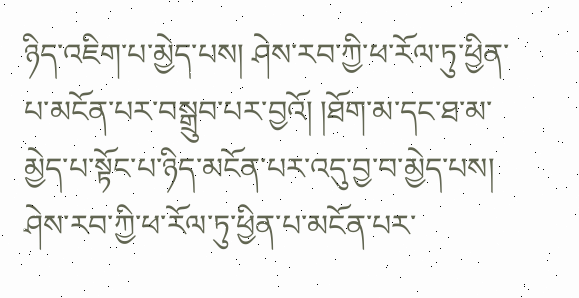ཉིད་འཇིག་པ་མྱེད་པས། ཤེས་རབ་ཀྱི་ཕ་རོལ་ཏུ་ཕྱིན་པ་མངོན་པར་བསྒྲུབ་པར་བྱའོ། །ཐོག་མ་དང་ཐ་མ་མྱེད་པ་སྟོང་པ་ཉིད་མངོན་པར་འདུ་བྱ་བ་མྱེད་པས། ཤེས་རབ་ཀྱི་ཕ་རོལ་ཏུ་ཕྱིན་པ་མངོན་པར་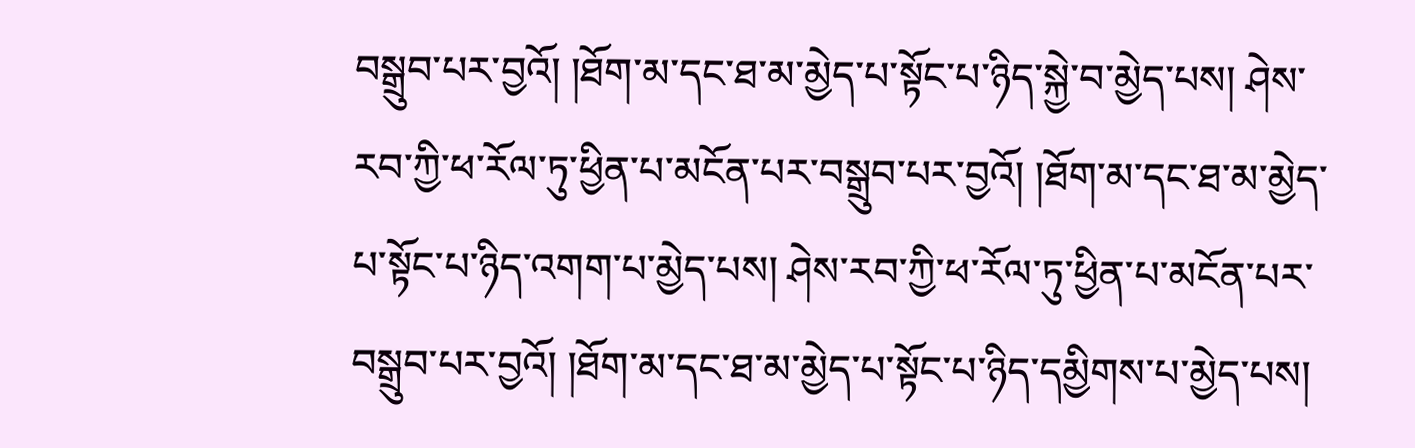བསྒྲུབ་པར་བྱའོ། །ཐོག་མ་དང་ཐ་མ་མྱེད་པ་སྟོང་པ་ཉིད་སྐྱེ་བ་མྱེད་པས། ཤེས་རབ་ཀྱི་ཕ་རོལ་ཏུ་ཕྱིན་པ་མངོན་པར་བསྒྲུབ་པར་བྱའོ། །ཐོག་མ་དང་ཐ་མ་མྱེད་པ་སྟོང་པ་ཉིད་འགག་པ་མྱེད་པས། ཤེས་རབ་ཀྱི་ཕ་རོལ་ཏུ་ཕྱིན་པ་མངོན་པར་བསྒྲུབ་པར་བྱའོ། །ཐོག་མ་དང་ཐ་མ་མྱེད་པ་སྟོང་པ་ཉིད་དམྱིགས་པ་མྱེད་པས།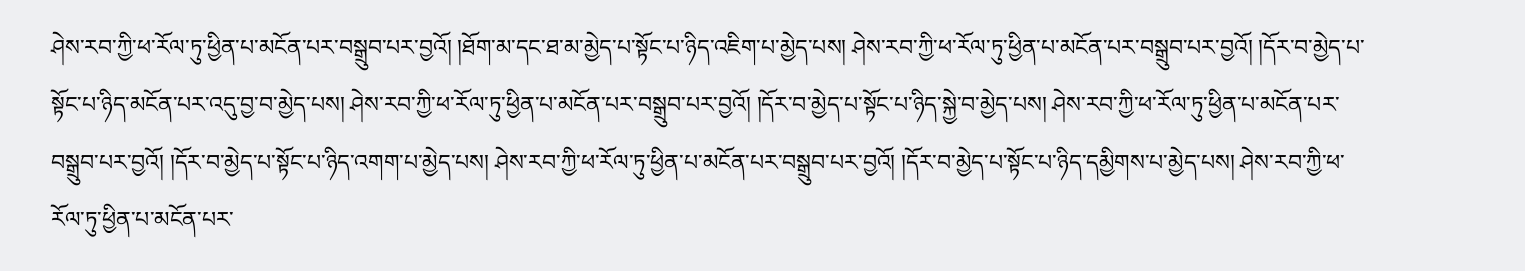ཤེས་རབ་ཀྱི་ཕ་རོལ་ཏུ་ཕྱིན་པ་མངོན་པར་བསྒྲུབ་པར་བྱའོ། །ཐོག་མ་དང་ཐ་མ་མྱེད་པ་སྟོང་པ་ཉིད་འཇིག་པ་མྱེད་པས། ཤེས་རབ་ཀྱི་ཕ་རོལ་ཏུ་ཕྱིན་པ་མངོན་པར་བསྒྲུབ་པར་བྱའོ། །དོར་བ་མྱེད་པ་སྟོང་པ་ཉིད་མངོན་པར་འདུ་བྱ་བ་མྱེད་པས། ཤེས་རབ་ཀྱི་ཕ་རོལ་ཏུ་ཕྱིན་པ་མངོན་པར་བསྒྲུབ་པར་བྱའོ། །དོར་བ་མྱེད་པ་སྟོང་པ་ཉིད་སྐྱེ་བ་མྱེད་པས། ཤེས་རབ་ཀྱི་ཕ་རོལ་ཏུ་ཕྱིན་པ་མངོན་པར་བསྒྲུབ་པར་བྱའོ། །དོར་བ་མྱེད་པ་སྟོང་པ་ཉིད་འགག་པ་མྱེད་པས། ཤེས་རབ་ཀྱི་ཕ་རོལ་ཏུ་ཕྱིན་པ་མངོན་པར་བསྒྲུབ་པར་བྱའོ། །དོར་བ་མྱེད་པ་སྟོང་པ་ཉིད་དམྱིགས་པ་མྱེད་པས། ཤེས་རབ་ཀྱི་ཕ་རོལ་ཏུ་ཕྱིན་པ་མངོན་པར་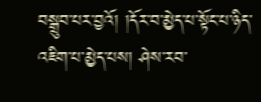བསྒྲུབ་པར་བྱའོ། །དོར་བ་མྱེད་པ་སྟོང་པ་ཉིད་འཇིག་པ་མྱེད་པས། ཤེས་རབ་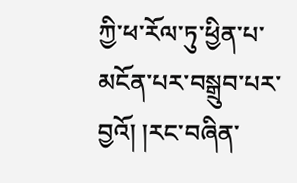ཀྱི་ཕ་རོལ་ཏུ་ཕྱིན་པ་མངོན་པར་བསྒྲུབ་པར་བྱའོ། །རང་བཞིན་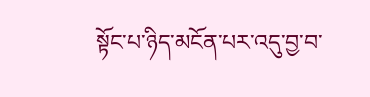སྟོང་པ་ཉིད་མངོན་པར་འདུ་བྱ་བ་